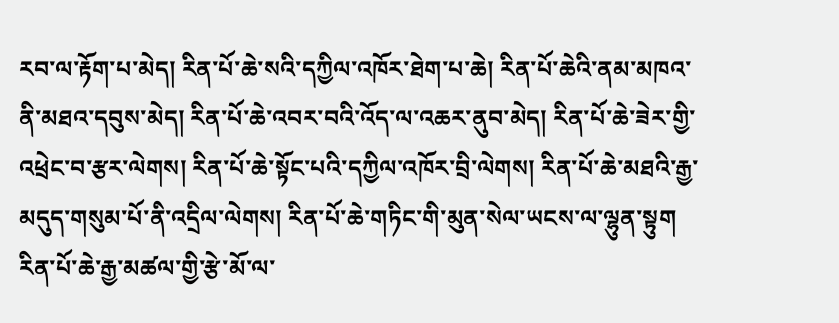རབ་ལ་རྟོག་པ་མེད། རིན་པོ་ཆེ་སའི་དཀྱིལ་འཁོར་ཐེག་པ་ཆེ། རིན་པོ་ཆེའི་ནམ་མཁའ་ནི་མཐའ་དབུས་མེད། རིན་པོ་ཆེ་འབར་བའི་འོད་ལ་འཆར་ནུབ་མེད། རིན་པོ་ཆེ་ཟེར་གྱི་འཕྲེང་བ་རྩར་ལེགས། རིན་པོ་ཆེ་སྟོང་པའི་དཀྱིལ་འཁོར་བྲི་ལེགས། རིན་པོ་ཆེ་མཐའི་རྒྱ་མདུད་གསུམ་པོ་ནི་འདྲིལ་ལེགས། རིན་པོ་ཆེ་གཏིང་གི་མུན་སེལ་ཡངས་ལ་ལྷུན་སྟུག རིན་པོ་ཆེ་རྒྱ་མཚལ་གྱི་རྩེ་མོ་ལ་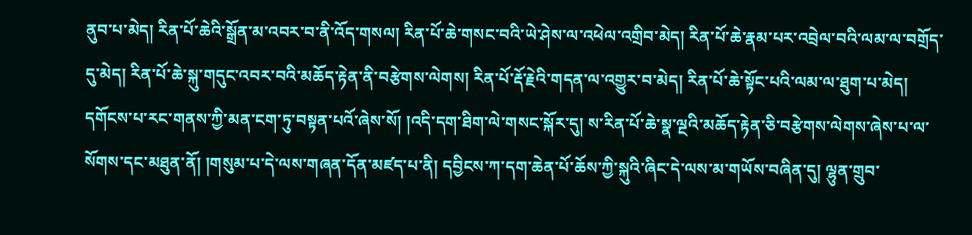ནུབ་པ་མེད། རིན་པོ་ཆེའི་སྒྲོན་མ་འབར་བ་ནི་འོད་གསལ། རིན་པོ་ཆེ་གསང་བའི་ཡེ་ཤེས་ལ་འཕེལ་འགྲིབ་མེད། རིན་པོ་ཆེ་རྣམ་པར་འབྲེལ་བའི་ལམ་ལ་བགྲོད་དུ་མེད། རིན་པོ་ཆེ་སྐུ་གདུང་འབར་བའི་མཆོད་རྟེན་ནི་བརྩེགས་ལེགས། རིན་པོ་རྡོ་རྗེའི་གདན་ལ་འགྱུར་བ་མེད། རིན་པོ་ཆེ་སྟོང་པའི་ལམ་ལ་ཐུག་པ་མེད། དགོངས་པ་རང་གནས་ཀྱི་མན་ངག་ཏུ་བསྟན་པའོ་ཞེས་སོ། །འདི་དག་ཐིག་ལེ་གསང་སྐོར་དུ། ས་རིན་པོ་ཆེ་སྣ་ལྔའི་མཆོད་རྟེན་ཅི་བརྩེགས་ལེགས་ཞེས་པ་ལ་སོགས་དང་མཐུན་ནོ། །གསུམ་པ་དེ་ལས་གཞན་དོན་མཛད་པ་ནི། དབྱིངས་ཀ་དག་ཆེན་པོ་ཆོས་ཀྱི་སྐུའི་ཞིང་དེ་ལས་མ་གཡོས་བཞིན་དུ། ལྷུན་གྲུབ་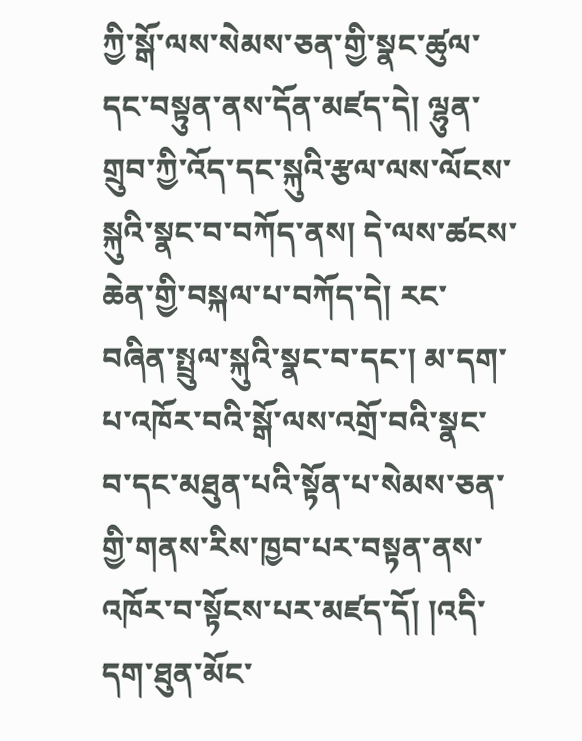ཀྱི་སྒོ་ལས་སེམས་ཅན་གྱི་སྣང་ཚུལ་དང་བསྟུན་ནས་དོན་མཛད་དེ། ལྷུན་གྲུབ་ཀྱི་འོད་དང་སྐུའི་རྩལ་ལས་ལོངས་སྐུའི་སྣང་བ་བཀོད་ནས། དེ་ལས་ཚངས་ཆེན་གྱི་བསྐལ་པ་བཀོད་དེ། རང་བཞིན་སྤྲུལ་སྐུའི་སྣང་བ་དང་། མ་དག་པ་འཁོར་བའི་སྒོ་ལས་འགྲོ་བའི་སྣང་བ་དང་མཐུན་པའི་སྟོན་པ་སེམས་ཅན་གྱི་གནས་རིས་ཁྱབ་པར་བསྟན་ནས་འཁོར་བ་སྟོངས་པར་མཛད་དོ། །འདི་དག་ཐུན་མོང་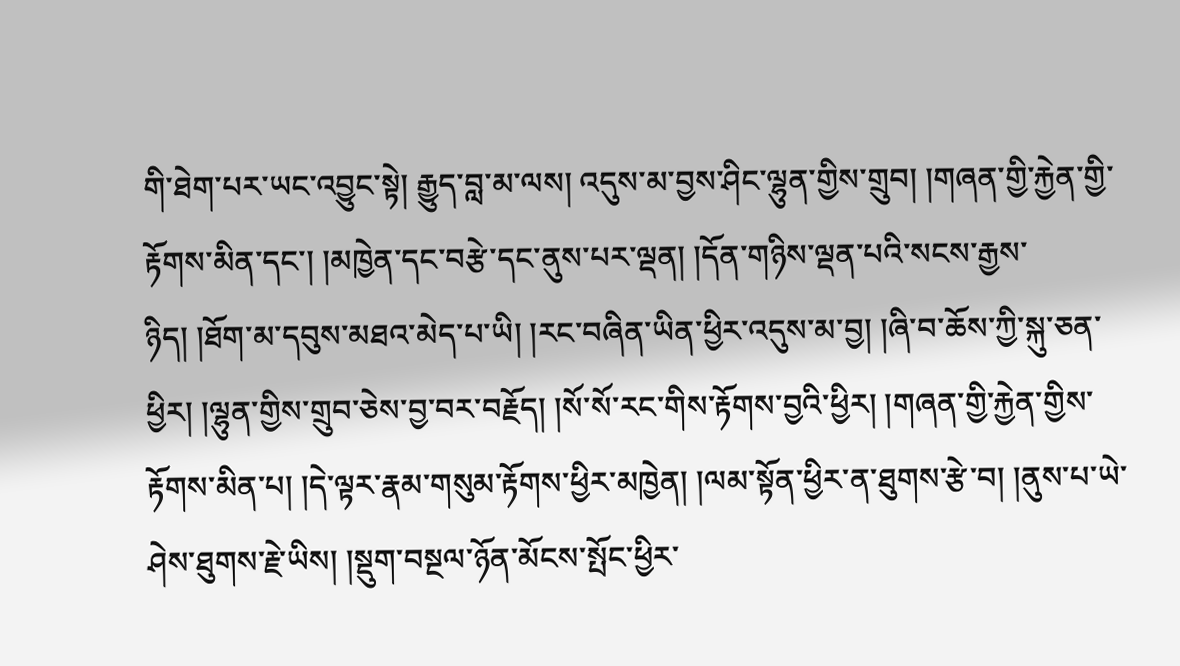གི་ཐེག་པར་ཡང་འབྱུང་སྟེ། རྒྱུད་བླ་མ་ལས། འདུས་མ་བྱས་ཤིང་ལྷུན་གྱིས་གྲུབ། །གཞན་གྱི་རྐྱེན་གྱི་རྟོགས་མིན་དང་། །མཁྱེན་དང་བརྩེ་དང་ནུས་པར་ལྡན། །དོན་གཉིས་ལྡན་པའི་སངས་རྒྱས་ཉིད། །ཐོག་མ་དབུས་མཐའ་མེད་པ་ཡི། །རང་བཞིན་ཡིན་ཕྱིར་འདུས་མ་བྱ། །ཞི་བ་ཆོས་ཀྱི་སྐུ་ཅན་ཕྱིར། །ལྷུན་གྱིས་གྲུབ་ཅེས་བྱ་བར་བརྗོད། །སོ་སོ་རང་གིས་རྟོགས་བྱའི་ཕྱིར། །གཞན་གྱི་རྐྱེན་གྱིས་རྟོགས་མིན་པ། །དེ་ལྟར་རྣམ་གསུམ་རྟོགས་ཕྱིར་མཁྱེན། །ལམ་སྟོན་ཕྱིར་ན་ཐུགས་རྩེ་བ། །ནུས་པ་ཡེ་ཤེས་ཐུགས་རྗེ་ཡིས། །སྡུག་བསྔལ་ཉོན་མོངས་སྤོང་ཕྱིར་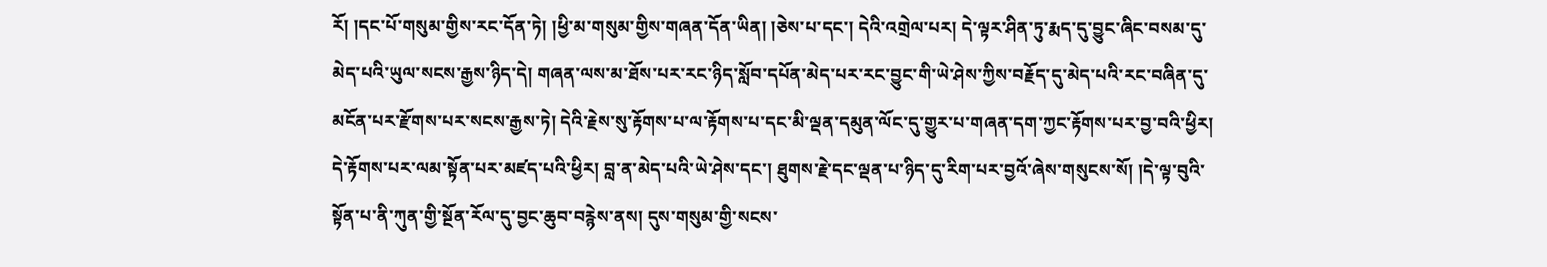རོ། །དང་པོ་གསུམ་གྱིས་རང་དོན་ཏེ། །ཕྱི་མ་གསུམ་གྱིས་གཞན་དོན་ཡིན། །ཅེས་པ་དང་། དེའི་འགྲེལ་པར། དེ་ལྟར་ཤིན་ཏུ་རྨད་དུ་བྱུང་ཞིང་བསམ་དུ་མེད་པའི་ཡུལ་སངས་རྒྱས་ཉིད་དེ། གཞན་ལས་མ་ཐོས་པར་རང་ཉིད་སློབ་དཔོན་མེད་པར་རང་བྱུང་གི་ཡེ་ཤེས་ཀྱིས་བརྗོད་དུ་མེད་པའི་རང་བཞིན་དུ་མངོན་པར་རྫོགས་པར་སངས་རྒྱས་ཏེ། དེའི་རྗེས་སུ་རྟོགས་པ་ལ་རྟོགས་པ་དང་མི་ལྡན་དམུན་ལོང་དུ་གྱུར་པ་གཞན་དག་ཀྱང་རྟོགས་པར་བྱ་བའི་ཕྱིར། དེ་རྟོགས་པར་ལམ་སྟོན་པར་མཛད་པའི་ཕྱིར། བླ་ན་མེད་པའི་ཡེ་ཤེས་དང་། ཐུགས་རྗེ་དང་ལྡན་པ་ཉིད་དུ་རིག་པར་བྱའོ་ཞེས་གསུངས་སོ། །དེ་ལྟ་བུའི་སྟོན་པ་ནི་ཀུན་གྱི་སྔོན་རོལ་དུ་བྱང་ཆུབ་བརྙེས་ནས། དུས་གསུམ་གྱི་སངས་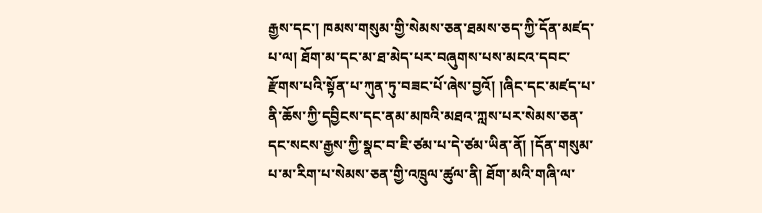རྒྱས་དང་། ཁམས་གསུམ་གྱི་སེམས་ཅན་ཐམས་ཅད་ཀྱི་དོན་མཛད་པ་ལ། ཐོག་མ་དང་མ་ཐ་མེད་པར་བཞུགས་པས་མངའ་དབང་རྫོགས་པའི་སྟོན་པ་ཀུན་ཏུ་བཟང་པོ་ཞེས་བྱའོ། །ཞིང་དང་མཛད་པ་ནི་ཆོས་ཀྱི་དབྱིངས་དང་ནམ་མཁའི་མཐའ་ཀླས་པར་སེམས་ཅན་དང་སངས་རྒྱས་ཀྱི་སྣང་བ་ཇི་ཙམ་པ་དེ་ཙམ་ཡིན་ནོ། །དོན་གསུམ་པ་མ་རིག་པ་སེམས་ཅན་གྱི་འཁྲུལ་ཚུལ་ནི། ཐོག་མའི་གཞི་ལ་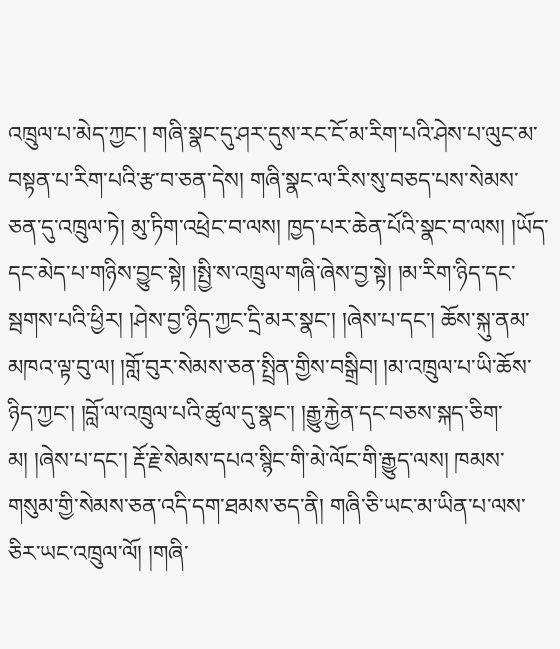འཁྲུལ་པ་མེད་ཀྱང་། གཞི་སྣང་དུ་ཤར་དུས་རང་ངོ་མ་རིག་པའི་ཤེས་པ་ལུང་མ་བསྟན་པ་རིག་པའི་རྩ་བ་ཅན་དེས། གཞི་སྣང་ལ་རིས་སུ་བཅད་པས་སེམས་ཅན་དུ་འཁྲུལ་ཏེ། མུ་ཏིག་འཕྲེང་བ་ལས། ཁྱད་པར་ཆེན་པོའི་སྣང་བ་ལས། །ཡོད་དང་མེད་པ་གཉིས་བྱུང་སྟེ། །སྤྱི་ས་འཁྲུལ་གཞི་ཞེས་བྱ་སྟེ། །མ་རིག་ཉིད་དང་སྦགས་པའི་ཕྱིར། །ཤེས་བྱ་ཉིད་ཀྱང་དྲི་མར་སྣང་། །ཞེས་པ་དང་། ཆོས་སྐུ་ནམ་མཁའ་ལྟ་བུ་ལ། །གློ་བུར་སེམས་ཅན་སྤྲིན་གྱིས་བསྒྲིབ། །མ་འཁྲུལ་པ་ཡི་ཆོས་ཉིད་ཀྱང་། །བློ་ལ་འཁྲུལ་པའི་ཚུལ་དུ་སྣང་། །རྒྱུ་རྐྱེན་དང་བཅས་སྐད་ཅིག་མ། །ཞེས་པ་དང་། རྡོ་རྗེ་སེམས་དཔའ་སྙིང་གི་མེ་ལོང་གི་རྒྱུད་ལས། ཁམས་གསུམ་གྱི་སེམས་ཅན་འདི་དག་ཐམས་ཅད་ནི། གཞི་ཅི་ཡང་མ་ཡིན་པ་ལས་ཅིར་ཡང་འཁྲུལ་ལོ། །གཞི་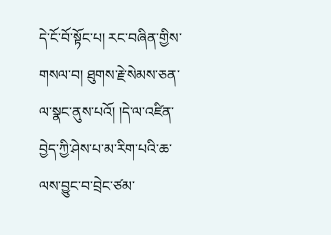དེ་ངོ་བོ་སྟོང་པ། རང་བཞིན་གྱིས་གསལ་བ། ཐུགས་རྗེ་སེམས་ཅན་ལ་སྣང་ནུས་པའོ། །དེ་ལ་འཛིན་བྱེད་ཀྱི་ཤེས་པ་མ་རིག་པའི་ཆ་ལས་བྱུང་བ་བྲེང་ཙམ་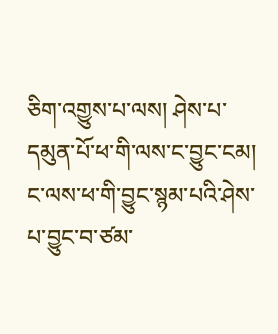ཅིག་འགྱུས་པ་ལས། ཤེས་པ་དམུན་པོ་ཕ་གི་ལས་ང་བྱུང་ངམ། ང་ལས་ཕ་གི་བྱུང་སྙམ་པའི་ཤེས་པ་བྱུང་བ་ཙམ་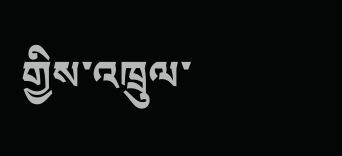གྱིས་འཁྲུལ་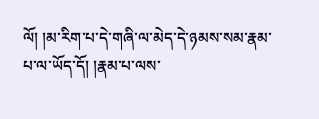ལོ། །མ་རིག་པ་དེ་གཞི་ལ་མེད་དེ་ཉམས་སམ་རྣམ་པ་ལ་ཡོད་དོ། །རྣམ་པ་ལས་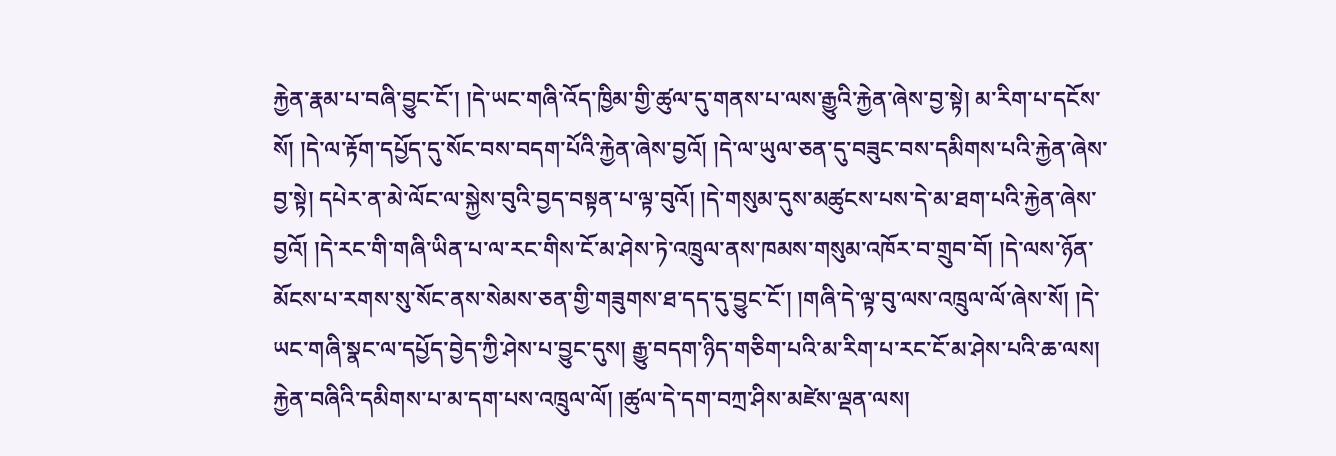རྐྱེན་རྣམ་པ་བཞི་བྱུང་ངོ་། །དེ་ཡང་གཞི་འོད་ཁྱིམ་གྱི་ཚུལ་དུ་གནས་པ་ལས་རྒྱུའི་རྐྱེན་ཞེས་བྱ་སྟེ། མ་རིག་པ་དངོས་སོ། །དེ་ལ་རྟོག་དཔྱོད་དུ་སོང་བས་བདག་པོའི་རྐྱེན་ཞེས་བྱའོ། །དེ་ལ་ཡུལ་ཅན་དུ་བཟུང་བས་དམིགས་པའི་རྐྱེན་ཞེས་བྱ་སྟེ། དཔེར་ན་མེ་ལོང་ལ་སྐྱེས་བུའི་བྱད་བསྟན་པ་ལྟ་བུའོ། །དེ་གསུམ་དུས་མཚུངས་པས་དེ་མ་ཐག་པའི་རྐྱེན་ཞེས་བྱའོ། །དེ་རང་གི་གཞི་ཡིན་པ་ལ་རང་གིས་ངོ་མ་ཤེས་ཏེ་འཁྲུལ་ནས་ཁམས་གསུམ་འཁོར་བ་གྲུབ་བོ། །དེ་ལས་ཉོན་མོངས་པ་རགས་སུ་སོང་ནས་སེམས་ཅན་གྱི་གཟུགས་ཐ་དད་དུ་བྱུང་ངོ་། །གཞི་དེ་ལྟ་བུ་ལས་འཁྲུལ་ལོ་ཞེས་སོ། །དེ་ཡང་གཞི་སྣང་ལ་དཔྱོད་བྱེད་ཀྱི་ཤེས་པ་བྱུང་དུས། རྒྱུ་བདག་ཉིད་གཅིག་པའི་མ་རིག་པ་རང་ངོ་མ་ཤེས་པའི་ཆ་ལས། རྐྱེན་བཞིའི་དམིགས་པ་མ་དག་པས་འཁྲུལ་ལོ། །ཚུལ་དེ་དག་བཀྲ་ཤིས་མཛེས་ལྡན་ལས།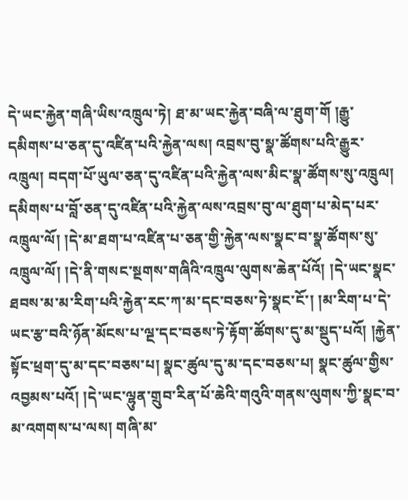དེ་ཡང་རྐྱེན་གཞི་ཡིས་འཁྲུལ་ཏེ། ཐ་མ་ཡང་རྐྱེན་བཞི་ལ་ཐུག་གོ །རྒྱུ་དམིགས་པ་ཅན་དུ་འཛིན་པའི་རྐྱེན་ལས། འབྲས་བུ་སྣ་ཚོགས་པའི་རྒྱུར་འཁྲུལ། བདག་པོ་ཡུལ་ཅན་དུ་འཛིན་པའི་རྐྱེན་ལས་མིང་སྣ་ཚོགས་སུ་འཁྲུལ། དམིགས་པ་བློ་ཅན་དུ་འཛིན་པའི་རྐྱེན་ལས་འབྲས་བུ་ལ་ཐུག་པ་མེད་པར་འཁྲུལ་ལོ། །དེ་མ་ཐག་པ་འཛིན་པ་ཅན་གྱི་རྐྱེན་ལས་སྣང་བ་སྣ་ཚོགས་སུ་འཁྲུལ་ལོ། །དེ་ནི་གསང་སྔགས་གཞིའི་འཁྲུལ་ལུགས་ཆེན་པོའོ། །དེ་ཡང་སྣང་ཐབས་མ་མ་རིག་པའི་རྐྱེན་རང་ཀ་མ་དང་བཅས་ཏེ་སྣང་ངོ་། །མ་རིག་པ་དེ་ཡང་རྩ་བའི་ཉོན་མོངས་པ་ལྔ་དང་བཅས་ཏེ་རྟོག་ཚོགས་དུ་མ་སྡུད་པའོ། །རྐྱེན་སྟོང་ཕྲག་དུ་མ་དང་བཅས་པ། སྣང་ཚུལ་དུ་མ་དང་བཅས་པ། སྣང་ཚུལ་གྱིས་འབྱམས་པའོ། །དེ་ཡང་ལྷུན་གྲུབ་རིན་པོ་ཆེའི་གའུའི་གནས་ལུགས་ཀྱི་སྣང་བ་མ་འགགས་པ་ལས། གཞི་མ་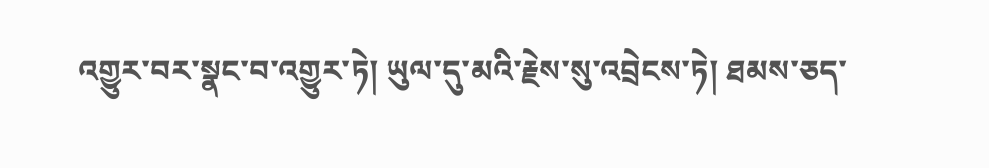འགྱུར་བར་སྣང་བ་འགྱུར་ཏེ། ཡུལ་དུ་མའི་རྗེས་སུ་འབྲེངས་ཏེ། ཐམས་ཅད་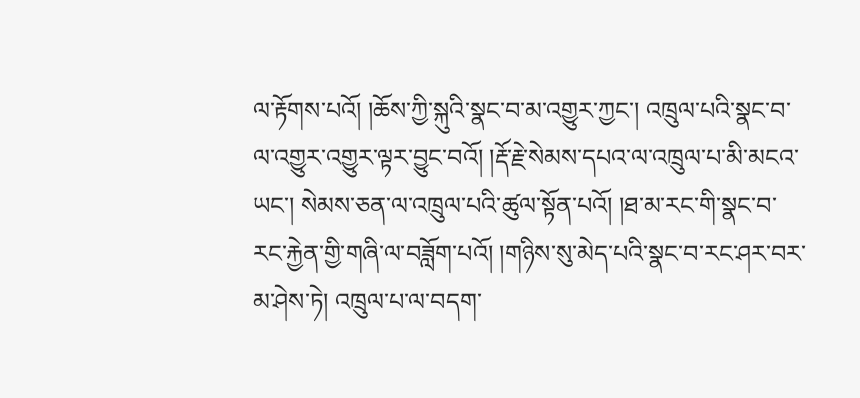ལ་རྟོགས་པའོ། །ཆོས་ཀྱི་སྐུའི་སྣང་བ་མ་འགྱུར་ཀྱང་། འཁྲུལ་པའི་སྣང་བ་ལ་འགྱུར་འགྱུར་ལྟར་བྱུང་བའོ། །རྡོ་རྗེ་སེམས་དཔའ་ལ་འཁྲུལ་པ་མི་མངའ་ཡང་། སེམས་ཅན་ལ་འཁྲུལ་པའི་ཚུལ་སྟོན་པའོ། །ཐ་མ་རང་གི་སྣང་བ་རང་རྐྱེན་གྱི་གཞི་ལ་བཟློག་པའོ། །གཉིས་སུ་མེད་པའི་སྣང་བ་རང་ཤར་བར་མ་ཤེས་ཏེ། འཁྲུལ་པ་ལ་བདག་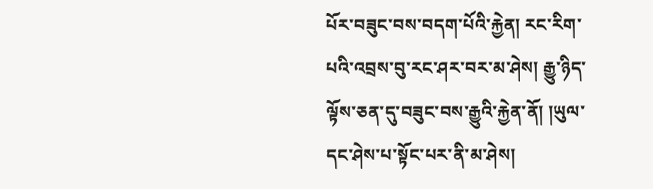པོར་བཟུང་བས་བདག་པོའི་རྐྱེན། རང་རིག་པའི་འབྲས་བུ་རང་ཤར་བར་མ་ཤེས། རྒྱུ་ཉིད་ལྟོས་ཅན་དུ་བཟུང་བས་རྒྱུའི་རྐྱེན་ནོ། །ཡུལ་དང་ཤེས་པ་སྟོང་པར་ནི་མ་ཤེས།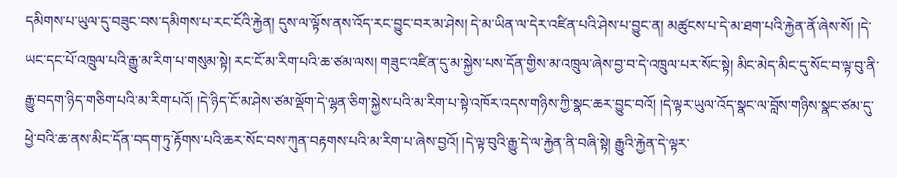དམིགས་པ་ཡུལ་དུ་བཟུང་བས་དམིགས་པ་རང་ངོའི་རྐྱེན། དུས་ལ་ལྟོས་ནས་འོད་རང་བྱུང་བར་མ་ཤེས། དེ་མ་ཡིན་ལ་དེར་འཛིན་པའི་ཤེས་པ་བྱུང་ན། མཚུངས་པ་དེ་མ་ཐག་པའི་རྐྱེན་ནོ་ཞེས་སོ། །དེ་ཡང་དང་པོ་འཁྲུལ་པའི་རྒྱུ་མ་རིག་པ་གསུམ་སྟེ། རང་ངོ་མ་རིག་པའི་ཆ་ཙམ་ལས། གཟུང་འཛིན་དུ་མ་སྐྱེས་པས་དོན་གྱིས་མ་འཁྲུལ་ཞེས་བྱ་བ་དེ་འཁྲུལ་པར་སོང་སྟེ། མིང་མེད་མིང་དུ་སོང་བ་ལྟ་བུ་ནི་རྒྱུ་བདག་ཉིད་གཅིག་པའི་མ་རིག་པའོ། །དེ་ཉིད་ངོ་མ་ཤེས་ཙམ་ལྡོག་དེ་ལྷན་ཅིག་སྐྱེས་པའི་མ་རིག་པ་སྟེ་འཁོར་འདས་གཉིས་ཀྱི་སྣང་ཆར་བྱུང་བའོ། །དེ་ལྟར་ཡུལ་འོད་སྣང་ལ་བློས་གཉིས་སྣང་ཙམ་དུ་ཕྱེ་བའི་ཆ་ནས་མིང་དོན་བདག་ཏུ་རྟོགས་པའི་ཆར་སོང་བས་ཀུན་བརྟགས་པའི་མ་རིག་པ་ཞེས་བྱའོ། །དེ་ལྟ་བུའི་རྒྱུ་དེ་ལ་རྐྱེན་ནི་བཞི་སྟེ། རྒྱུའི་རྐྱེན་དེ་ལྟར་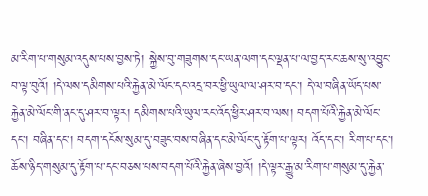མ་རིག་པ་གསུམ་འདུས་པས་བྱས་ཏེ། སྐྱེས་བུ་གཟུགས་དང་ཡན་ལག་དང་ལྡན་པ་ལ་བྱད་རང་ཆས་སུ་འབྱུང་བ་ལྟ་བུའོ། །དེ་ལས་དམིགས་པའི་རྐྱེན་མེ་ལོང་དང་འདྲ་བར་ཕྱི་ཡུལ་ལ་ཤར་བ་དང་། དེ་ལ་བཞིན་ཡོད་པས་རྐྱེན་མེ་ལོང་གི་ནང་དུ་ཤར་བ་ལྟར། དམིགས་པའི་ཡུལ་རང་འོད་ཕྱིར་ཤར་བ་ལས། བདག་པོའི་རྐྱེན་མེ་ལོང་དང་། བཞིན་དང་། བདག་དངོས་སུམ་དུ་བཟུང་བས་བཞིན་དང་མེ་ལོང་དུ་རྟོག་པ་ལྟར། འོད་དང་། རིག་པ་དང་། ཆོས་ཉིད་གསུམ་དུ་རྟོག་པ་དང་བཅས་པས་བདག་པོའི་རྐྱེན་ཞེས་བྱའོ། །དེ་ལྟར་རྒྱུ་མ་རིག་པ་གསུམ་དུ་རྐྱེན་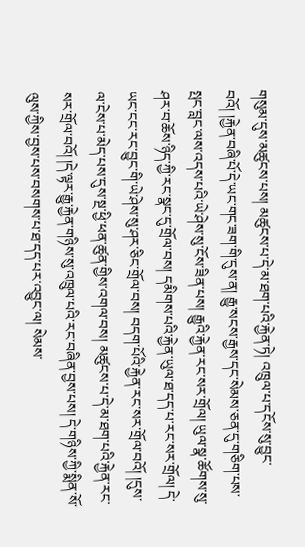གསུམ་དུས་མཚུངས་པས། མཚུངས་པ་དེ་མ་ཐག་པའི་རྐྱེན་ཏེ། འཁྲུལ་པ་དངོས་སུ་བྱུང་བའོ། །རྐྱེན་བཞི་པོ་དེ་ཡང་གང་ཟག་གི་དུས་ན། རྒྱུ་སངས་རྒྱས་དང་སེམས་ཅན་དུ་གཅིག་པས་སྤང་བླང་ལས་འདས་པའི་ཡེ་ཤེས་སུ་ངོས་ཟིན་པས། རྒྱུའི་རྐྱེན་རང་སར་གྲོལ། ཡུལ་སྣ་ཚོགས་སུ་ཤར་བ་ཆོས་ཉིད་ཀྱི་རང་སྣང་དུ་གྲོལ་བས། དམིགས་པའི་རྐྱེན་ཡུལ་ཐ་དད་པ་རང་སར་གྲོལ། དེ་ཡང་ངང་རང་བྱུང་གི་ཡེ་ཤེས་སུ་ཤར་ཅིང་གྲོལ་བས། བདག་པོའི་རྐྱེན་རང་སར་གྲོལ་བའོ། །དུས་ལ་ངེས་པ་མེད་པས་དུས་སྔ་ཕྱི་ཕན་ཚུན་གྱིས་འགལ་བས། མཚུངས་པ་དེ་མ་ཐག་པའི་རྐྱེན་རང་སར་གྲོལ་བའོ། །དེ་ལྟར་རྒྱུ་རྐྱེན་གཉིས་སུ་འཁྲུལ་པའི་རང་བཞིན་བྱས་པས། དེ་གཉིས་ཀྱི་སྨིན་སོ་ལུས་ཀྱིས་བྱས་པས་བསགས་པ་ཐ་དད་པར་འབྱུང་ལ། སེམས་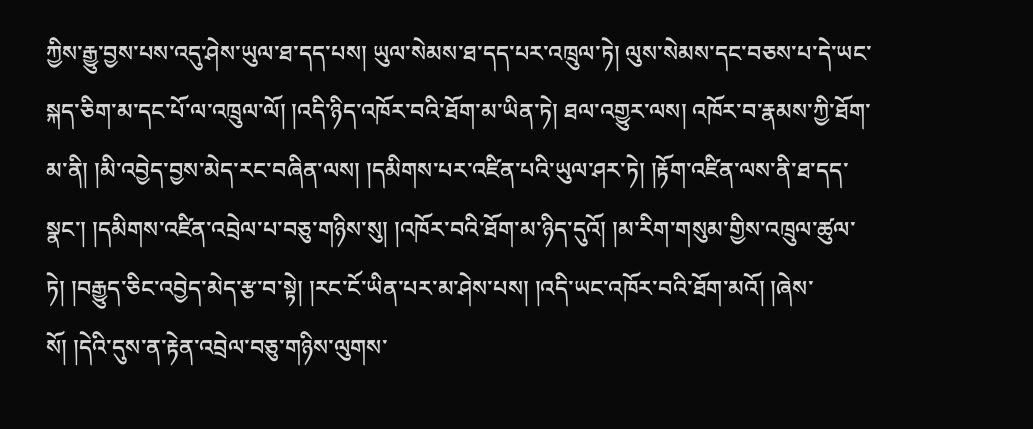ཀྱིས་རྒྱུ་བྱས་པས་འདུ་ཤེས་ཡུལ་ཐ་དད་པས། ཡུལ་སེམས་ཐ་དད་པར་འཁྲུལ་ཏེ། ལུས་སེམས་དང་བཅས་པ་དེ་ཡང་སྐད་ཅིག་མ་དང་པོ་ལ་འཁྲུལ་ལོ། །འདི་ཉིད་འཁོར་བའི་ཐོག་མ་ཡིན་ཏེ། ཐལ་འགྱུར་ལས། འཁོར་བ་རྣམས་ཀྱི་ཐོག་མ་ནི། །མི་འབྱེད་བྱས་མེད་རང་བཞིན་ལས། །དམིགས་པར་འཛིན་པའི་ཡུལ་ཤར་ཏེ། །རྟོག་འཛིན་ལས་ནི་ཐ་དད་སྣང་། །དམིགས་འཛིན་འབྲེལ་པ་བཅུ་གཉིས་སུ། །འཁོར་བའི་ཐོག་མ་ཉིད་དུའོ། །མ་རིག་གསུམ་གྱིས་འཁྲུལ་ཚུལ་ཏེ། །བརྒྱུད་ཅིང་འབྱེད་མེད་རྩ་བ་སྟེ། །རང་ངོ་ཡིན་པར་མ་ཤེས་པས། །འདི་ཡང་འཁོར་བའི་ཐོག་མའོ། །ཞེས་སོ། །དེའི་དུས་ན་རྟེན་འབྲེལ་བཅུ་གཉིས་ལུགས་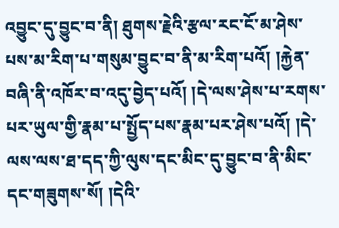འབྱུང་དུ་བྱུང་བ་ནི། ཐུགས་རྗེའི་རྩལ་རང་ངོ་མ་ཤེས་པས་མ་རིག་པ་གསུམ་བྱུང་བ་ནི་མ་རིག་པའོ། །རྐྱེན་བཞི་ནི་འཁོར་བ་འདུ་བྱེད་པའོ། །དེ་ལས་ཤེས་པ་རགས་པར་ཡུལ་གྱི་རྣམ་པ་སྤྱོད་པས་རྣམ་པར་ཤེས་པའོ། །དེ་ལས་ལས་ཐ་དད་ཀྱི་ལུས་དང་མིང་དུ་བྱུང་བ་ནི་མིང་དང་གཟུགས་སོ། །དེའི་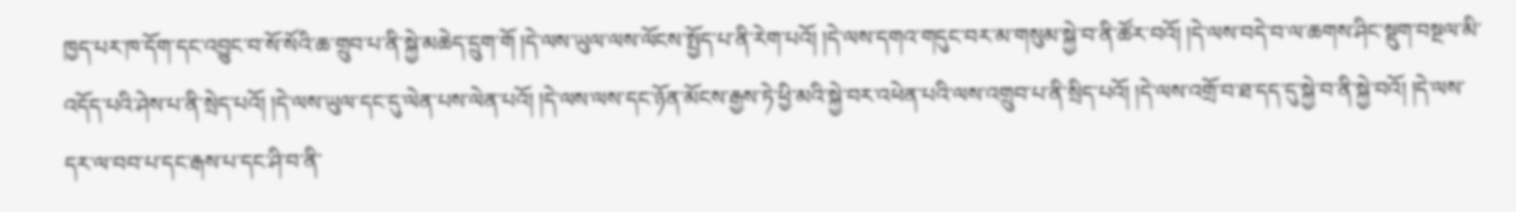ཁྱད་པར་ཁ་དོག་དང་འབྱུང་བ་སོ་སོའི་ཆ་གྲུབ་པ་ནི་སྐྱེ་མཆེད་དྲུག་གོ །དེ་ལས་ཡུལ་ལས་ལོངས་སྤྱོད་པ་ནི་རེག་པའོ། །དེ་ལས་དགའ་གདུང་བར་མ་གསུམ་སྐྱེ་བ་ནི་ཚོར་བའོ། །དེ་ལས་བདེ་བ་ལ་ཆགས་ཤིང་སྡུག་བསྔལ་མི་འདོད་པའི་ཤེས་པ་ནི་སྲེད་པའོ། །དེ་ལས་ཡུལ་དང་དུ་ལེན་པས་ལེན་པའོ། །དེ་ལས་ལས་དང་ཉོན་མོངས་རྒྱས་ཏེ་ཕྱི་མའི་སྐྱེ་བར་འཕེན་པའི་ལས་འགྲུབ་པ་ནི་སྲིད་པའོ། །དེ་ལས་འགྲོ་བ་ཐ་དད་དུ་སྐྱེ་བ་ནི་སྐྱེ་བའོ། །དེ་ལས་དར་ལ་བབ་པ་དང་རྒས་པ་དང་ཤི་བ་ནི་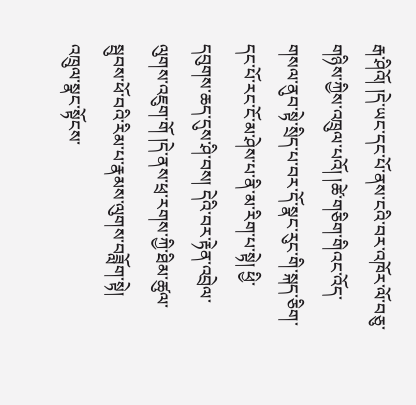རྒ་ཤིའོ། །དེ་ཡང་དང་པོ་ནས་ངའི་བར་འཁོར་ལོ་བཅུ་གཉིས་ཀྱིས་འཁྲུལ་པའོ། །ཚེ་གཅིག་གིའང་འོད་གསལ་ནུབ་སྟེ་སྲིད་པ་བར་དོ་སྣང་རུང་གི་སྐད་ཅིག་དང་པོ་རང་ངོ་མ་ཤེས་པ་ནི་མ་རིག་པ་སྟེ། ཕྱི་དབུགས་ཆད་དུས་ཤི་བས། དེའི་བར་རྟེན་འབྲེལ་ལུགས་འཇུག་གོ །དེ་ནས་ཕྲ་རགས་ཀྱི་ཐིམ་ཚུལ་སྦུབས་ཕོ་བའི་རིམ་པ་རྣམས་ལུགས་བཟློག་སྟེ། འཁྲུལ་སྣང་སྟོངས་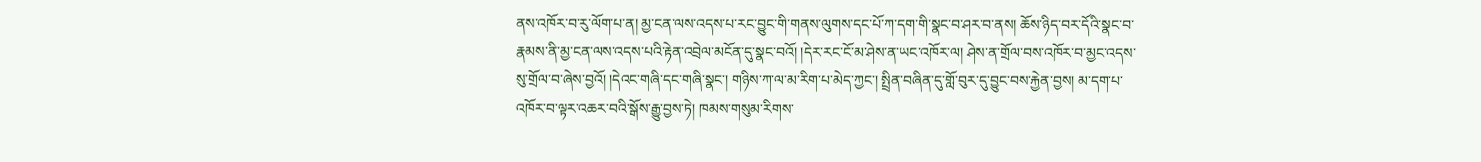ནས་འཁོར་བ་རུ་ལོག་པ་ན། མྱ་ངན་ལས་འདས་པ་རང་བྱུང་གི་གནས་ལུགས་དང་པོ་ཀ་དག་གི་སྣང་བ་ཤར་བ་ནས། ཆོས་ཉིད་བར་དོའི་སྣང་བ་རྣམས་ནི་མྱ་ངན་ལས་འདས་པའི་རྟེན་འབྲེལ་མངོན་དུ་སྣང་བའོ། །དེར་རང་ངོ་མ་ཤེས་ན་ཡང་འཁོར་ལ། ཤེས་ན་གྲོལ་བས་འཁོར་བ་མྱང་འདས་སུ་གྲོལ་བ་ཞེས་བྱའོ། །དེའང་གཞི་དང་གཞི་སྣང་། གཉིས་ཀ་ལ་མ་རིག་པ་མེད་ཀྱང་། སྤྲིན་བཞིན་དུ་གློ་བུར་དུ་བྱུང་བས་རྐྱེན་བྱས། མ་དག་པ་འཁོར་བ་ལྟར་འཆར་བའི་སྒོས་རྒྱུ་བྱས་ཏེ། ཁམས་གསུམ་རིགས་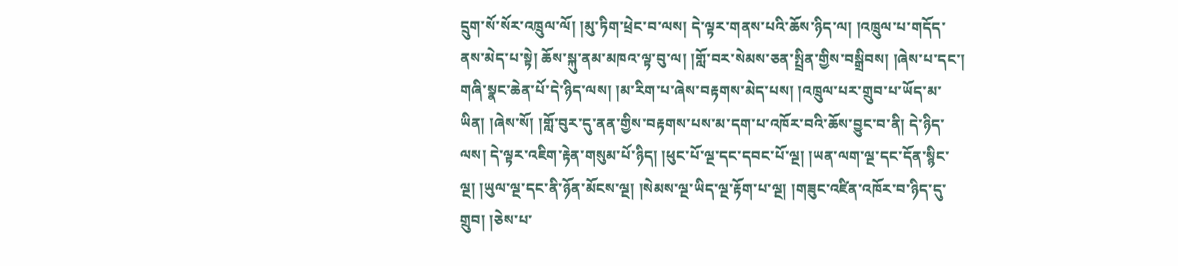དྲུག་སོ་སོར་འཁྲུལ་ལོ། །མུ་ཏིག་ཕྲེང་བ་ལས། དེ་ལྟར་གནས་པའི་ཆོས་ཉིད་ལ། །འཁྲུལ་པ་གདོད་ནས་མེད་པ་སྟེ། ཆོས་སྐུ་ནམ་མཁའ་ལྟ་བུ་ལ། །གློ་བར་སེམས་ཅན་སྤྲིན་གྱིས་བསྒྲིབས། །ཞེས་པ་དང་། གཞི་སྣང་ཆེན་པོ་དེ་ཉིད་ལས། །མ་རིག་པ་ཞེས་བརྟགས་མེད་པས། །འཁྲུལ་པར་གྲུབ་པ་ཡོད་མ་ཡིན། །ཞེས་སོ། །གློ་བུར་དུ་ནན་གྱིས་བརྟགས་པས་མ་དག་པ་འཁོར་བའི་ཆོས་བྱུང་བ་ནི། དེ་ཉིད་ལས། དེ་ལྟར་འཇིག་རྟེན་གསུམ་པོ་ཉིད། །ཕུང་པོ་ལྔ་དང་དབང་པོ་ལྔ། །ཡན་ལག་ལྔ་དང་དོན་སྙིང་ལྔ། །ཡུལ་ལྔ་དང་ནི་ཉོན་མོངས་ལྔ། །སེམས་ལྔ་ཡིད་ལྔ་རྟོག་པ་ལྔ། །གཟུང་འཛིན་འཁོར་བ་ཉིད་དུ་གྲུབ། །ཅེས་པ་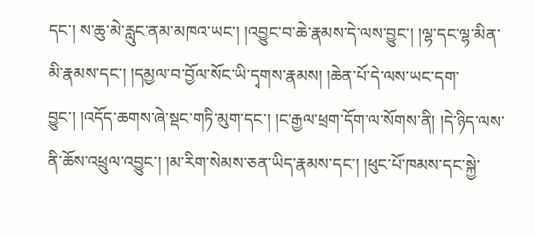དང་། ས་ཆུ་མེ་རླུང་ནམ་མཁའ་ཡང་། །འབྱུང་བ་ཆེ་རྣམས་དེ་ལས་བྱུང་། །ལྷ་དང་ལྷ་མིན་མི་རྣམས་དང་། །དམྱལ་བ་བྱོལ་སོང་ཡི་དྭགས་རྣམས། །ཆེན་པོ་དེ་ལས་ཡང་དག་བྱུང་། །འདོད་ཆགས་ཞེ་སྡང་གཏི་མུག་དང་། །ང་རྒྱལ་ཕྲག་དོག་ལ་སོགས་ནི། །དེ་ཉིད་ལས་ནི་ཆོས་འཕྲུལ་འབྱུང་། །མ་རིག་སེམས་ཅན་ཡིད་རྣམས་དང་། །ཕུང་པོ་ཁམས་དང་སྐྱེ་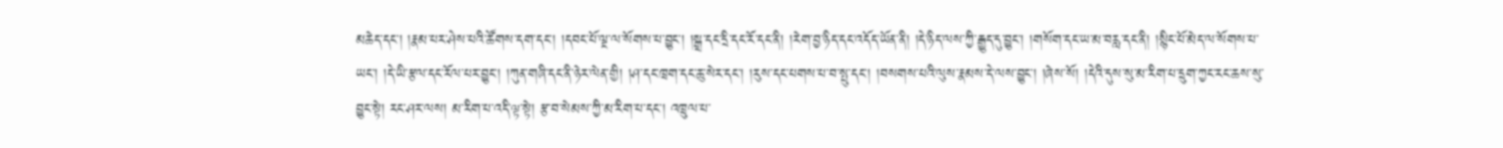མཆེད་དང་། །རྣམ་པར་ཤེས་པའི་ཚོགས་དག་དང་། །དབང་པོ་ལྔ་ལ་སོགས་པ་བྱུང་། །སྒྲ་དང་དྲི་དང་རོ་དང་ནི། །རེག་བྱ་ཉིད་དང་འདོད་ཡོན་ནི། །དེ་ཉིད་ལས་ཀྱི་རྒྱུད་དུ་བྱུང་། །གསོག་དང་ཡ་མ་བརླ་དང་ནི། །སྙིང་པོ་མེད་ལ་སོགས་པ་ཡང་། །དེ་ཡི་རྩལ་དང་རོལ་པར་བྱུང་། །ཀུན་གཞི་དང་ནི་ཉེར་ལེན་གྱི། །ཤ་དང་ཁྲག་དང་ཆུ་སེར་དང་། །རུས་དང་པགས་པ་བ་སྤུ་དང་། །བསགས་པའི་ལུས་རྣམས་དེ་ལས་བྱུང་། །ཞེས་སོ། །དེའི་དུས་སུ་མ་རིག་པ་དྲུག་ཀྱང་རང་ཆས་སུ་བྱུང་སྟེ། རང་ཤར་ལས། མ་རིག་པ་འདི་ལྟ་སྟེ། རྩ་བ་སེམས་ཀྱི་མ་རིག་པ་དང་། འཁྲུལ་པ་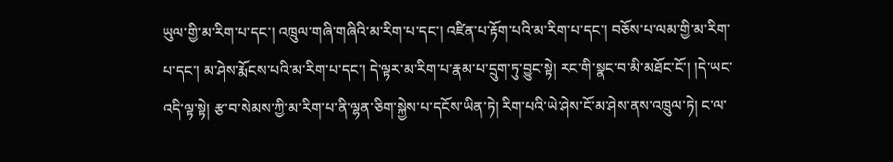ཡུལ་གྱི་མ་རིག་པ་དང་། འཁྲུལ་གཞི་གཞིའི་མ་རིག་པ་དང་། འཛིན་པ་རྟོག་པའི་མ་རིག་པ་དང་། བཅོས་པ་ལམ་གྱི་མ་རིག་པ་དང་། མ་ཤེས་རྨོངས་པའི་མ་རིག་པ་དང་། དེ་ལྟར་མ་རིག་པ་རྣམ་པ་དྲུག་ཏུ་བྱུང་སྟེ། རང་གི་སྣང་བ་མི་མཐོང་ངོ་། །དེ་ཡང་འདི་ལྟ་སྟེ། རྩ་བ་སེམས་ཀྱི་མ་རིག་པ་ནི་ལྷན་ཅིག་སྐྱེས་པ་དངོས་ཡིན་ཏེ། རིག་པའི་ཡེ་ཤེས་ངོ་མ་ཤེས་ནས་འཁྲུལ་ཏེ། ང་ལ་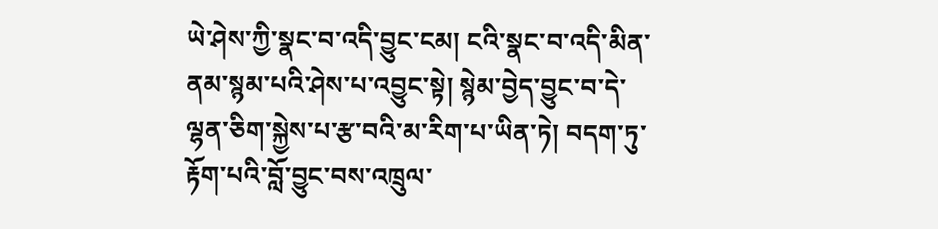ཡེ་ཤེས་ཀྱི་སྣང་བ་འདི་བྱུང་ངམ། ངའི་སྣང་བ་འདི་མིན་ནམ་སྙམ་པའི་ཤེས་པ་འབྱུང་སྟེ། སྙེམ་བྱེད་བྱུང་བ་དེ་ལྷན་ཅིག་སྐྱེས་པ་རྩ་བའི་མ་རིག་པ་ཡིན་ཏེ། བདག་ཏུ་རྟོག་པའི་བློ་བྱུང་བས་འཁྲུལ་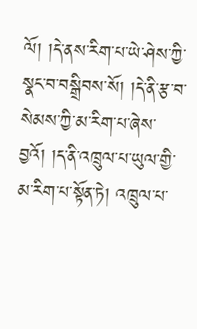ལོ། །དེ་ནས་རིག་པ་ཡེ་ཤེས་ཀྱི་སྣང་བ་བསྒྲིབས་སོ། །དེ་ནི་རྩ་བ་སེམས་ཀྱི་མ་རིག་པ་ཞེས་བྱའོ། །ད་ནི་འཁྲུལ་པ་ཡུལ་གྱི་མ་རིག་པ་སྟོན་ཏེ། འཁྲུལ་པ་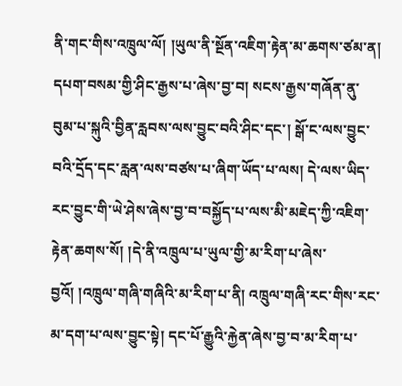ནི་གང་གིས་འཁྲུལ་ལོ། །ཡུལ་ནི་སྔོན་འཇིག་རྟེན་མ་ཆགས་ཙམ་ན། དཔག་བསམ་གྱི་ཤིང་རྒྱས་པ་ཞེས་བྱ་བ། སངས་རྒྱས་གཞོན་ནུ་བུམ་པ་སྐུའི་བྱིན་རླབས་ལས་བྱུང་བའི་ཤིང་དང་། སྒོ་ང་ལས་བྱུང་བའི་དྲོད་དང་རླན་ལས་བཙས་པ་ཞིག་ཡོད་པ་ལས། དེ་ལས་ཡིད་རང་བྱུང་གི་ཡེ་ཤེས་ཞེས་བྱ་བ་བསྐྱོད་པ་ལས་མི་མཇེད་ཀྱི་འཇིག་རྟེན་ཆགས་སོ། །དེ་ནི་འཁྲུལ་པ་ཡུལ་གྱི་མ་རིག་པ་ཞེས་བྱའོ། །འཁྲུལ་གཞི་གཞིའི་མ་རིག་པ་ནི། འཁྲུལ་གཞི་རང་གིས་རང་མ་དག་པ་ལས་བྱུང་སྟེ། དང་པོ་རྒྱུའི་རྐྱེན་ཞེས་བྱ་བ་མ་རིག་པ་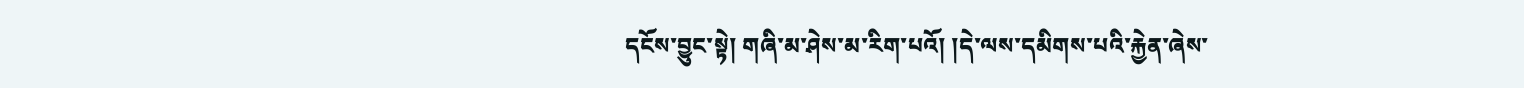དངོས་བྱུང་སྟེ། གཞི་མ་ཤེས་མ་རིག་པའོ། །དེ་ལས་དམིགས་པའི་རྐྱེན་ཞེས་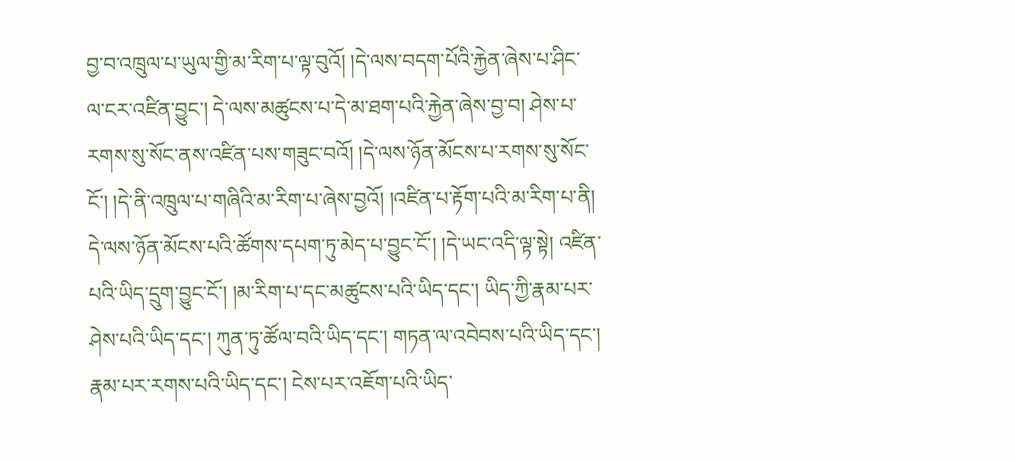བྱ་བ་འཁྲུལ་པ་ཡུལ་གྱི་མ་རིག་པ་ལྟ་བུའོ། །དེ་ལས་བདག་པོའི་རྐྱེན་ཞེས་པ་ཤིང་ལ་ངར་འཛིན་བྱུང་། དེ་ལས་མཚུངས་པ་དེ་མ་ཐག་པའི་རྐྱེན་ཞེས་བྱ་བ། ཤེས་པ་རགས་སུ་སོང་ནས་འཛིན་པས་གཟུང་བའོ། །དེ་ལས་ཉོན་མོངས་པ་རགས་སུ་སོང་ངོ་། །དེ་ནི་འཁྲུལ་པ་གཞིའི་མ་རིག་པ་ཞེས་བྱའོ། །འཛིན་པ་རྟོག་པའི་མ་རིག་པ་ནི། དེ་ལས་ཉོན་མོངས་པའི་ཚོགས་དཔག་ཏུ་མེད་པ་བྱུང་ངོ་། །དེ་ཡང་འདི་ལྟ་སྟེ། འཛིན་པའི་ཡིད་དྲུག་བྱུང་ངོ་། །མ་རིག་པ་དང་མཚུངས་པའི་ཡིད་དང་། ཡིད་ཀྱི་རྣམ་པར་ཤེས་པའི་ཡིད་དང་། ཀུན་ཏུ་ཚོལ་བའི་ཡིད་དང་། གཏན་ལ་འབེབས་པའི་ཡིད་དང་། རྣམ་པར་རགས་པའི་ཡིད་དང་། ངེས་པར་འཇོག་པའི་ཡིད་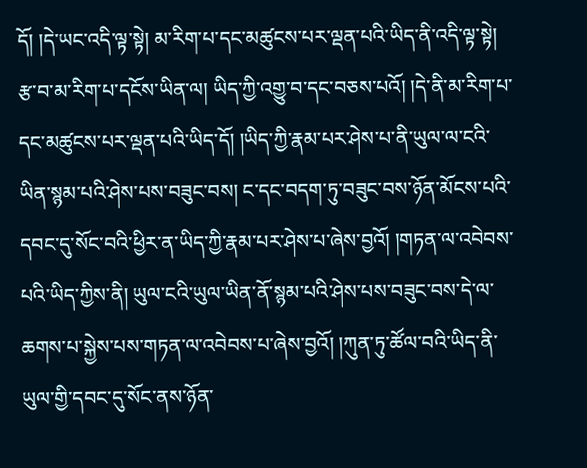དོ། །དེ་ཡང་འདི་ལྟ་སྟེ། མ་རིག་པ་དང་མཚུངས་པར་ལྡན་པའི་ཡིད་ནི་འདི་ལྟ་སྟེ། རྩ་བ་མ་རིག་པ་དངོས་ཡིན་ལ། ཡིད་ཀྱི་འགྱུ་བ་དང་བཅས་པའོ། །དེ་ནི་མ་རིག་པ་དང་མཚུངས་པར་ལྡན་པའི་ཡིད་དོ། །ཡིད་ཀྱི་རྣམ་པར་ཤེས་པ་ནི་ཡུལ་ལ་ངའི་ཡིན་སྙམ་པའི་ཤེས་པས་བཟུང་བས། ང་དང་བདག་ཏུ་བཟུང་བས་ཉོན་མོངས་པའི་དབང་དུ་སོང་བའི་ཕྱིར་ན་ཡིད་ཀྱི་རྣམ་པར་ཤེས་པ་ཞེས་བྱའོ། །གཏན་ལ་འབེབས་པའི་ཡིད་ཀྱིས་ནི། ཡུལ་ངའི་ཡུལ་ཡིན་ནོ་སྙམ་པའི་ཤེས་པས་བཟུང་བས་དེ་ལ་ཆགས་པ་སྐྱེས་པས་གཏན་ལ་འབེབས་པ་ཞེས་བྱའོ། །ཀུན་ཏུ་ཚོལ་བའི་ཡིད་ནི་ཡུལ་གྱི་དབང་དུ་སོང་ནས་ཉོན་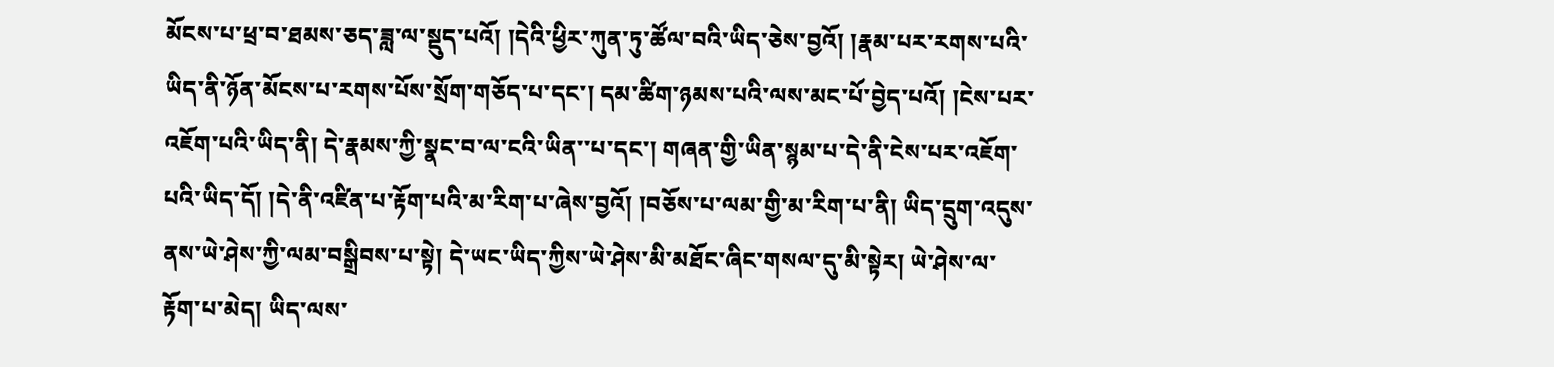མོངས་པ་ཕྲ་བ་ཐམས་ཅད་ཟླ་ལ་སྡུད་པའོ། །དེའི་ཕྱིར་ཀུན་ཏུ་ཚོལ་བའི་ཡིད་ཅེས་བྱའོ། །རྣམ་པར་རགས་པའི་ཡིད་ནི་ཉོན་མོངས་པ་རགས་པོས་སྲོག་གཅོད་པ་དང་། དམ་ཚིག་ཉམས་པའི་ལས་མང་པོ་བྱེད་པའོ། །ངེས་པར་འཇོག་པའི་ཡིད་ནི། དེ་རྣམས་ཀྱི་སྣང་བ་ལ་ངའི་ཡིན་་པ་དང་། གཞན་གྱི་ཡིན་སྙམ་པ་དེ་ནི་ངེས་པར་འཇོག་པའི་ཡིད་དོ། །དེ་ནི་འཛིན་པ་རྟོག་པའི་མ་རིག་པ་ཞེས་བྱའོ། །བཅོས་པ་ལམ་གྱི་མ་རིག་པ་ནི། ཡིད་དྲུག་འདུས་ནས་ཡེ་ཤེས་ཀྱི་ལམ་བསྒྲིབས་པ་སྟེ། དེ་ཡང་ཡིད་ཀྱིས་ཡེ་ཤེས་མི་མཐོང་ཞིང་གསལ་དུ་མི་སྟེར། ཡེ་ཤེས་ལ་རྟོག་པ་མེད། ཡིད་ལས་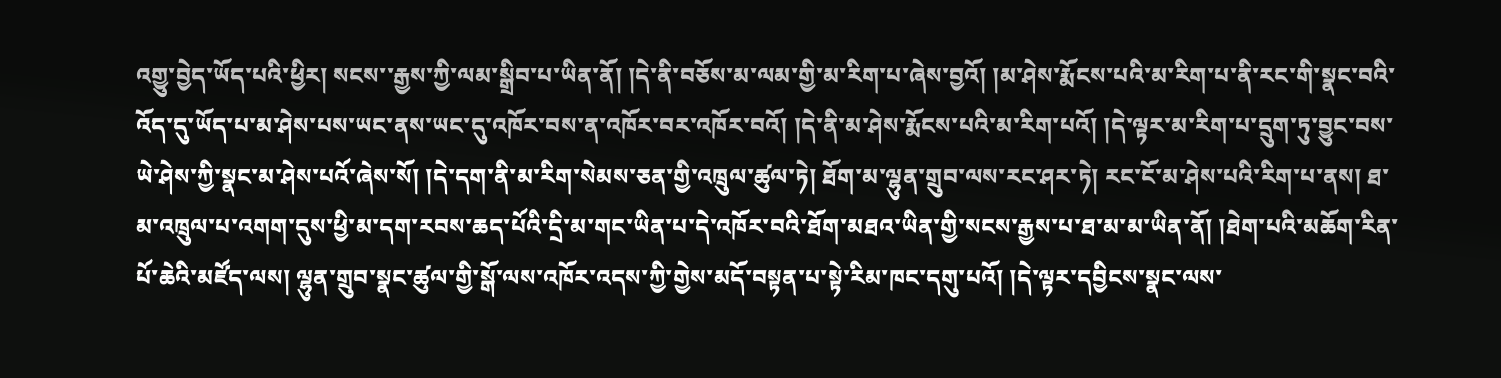འགྱུ་བྱེད་ཡོད་པའི་ཕྱིར། སངས་་རྒྱས་ཀྱི་ལམ་སྒྲིབ་པ་ཡིན་ནོ། །དེ་ནི་བཅོས་མ་ལམ་གྱི་མ་རིག་པ་ཞེས་བྱའོ། །མ་ཤེས་རྨོངས་པའི་མ་རིག་པ་ནི་རང་གི་སྣང་བའི་འོད་དུ་ཡོད་པ་མ་ཤེས་པས་ཡང་ནས་ཡང་དུ་འཁོར་བས་ན་འཁོར་བར་འཁོར་བའོ། །དེ་ནི་མ་ཤེས་རྨོངས་པའི་མ་རིག་པའོ། །དེ་ལྟར་མ་རིག་པ་དྲུག་ཏུ་བྱུང་བས་ཡེ་ཤེས་ཀྱི་སྣང་མ་ཤེས་པའོ་ཞེས་སོ། །དེ་དག་ནི་མ་རིག་སེམས་ཅན་གྱི་འཁྲུལ་ཚུལ་ཏེ། ཐོག་མ་ལྷུན་གྲུབ་ལས་རང་ཤར་ཏེ། རང་ངོ་མ་ཤེས་པའི་རིག་པ་ནས། ཐ་མ་འཁྲུལ་པ་འགག་དུས་ཕྱི་མ་དག་རབས་ཆད་པོའི་དྲི་མ་གང་ཡིན་པ་དེ་འཁོར་བའི་ཐོག་མཐའ་ཡིན་གྱི་སངས་རྒྱས་པ་ཐ་མ་མ་ཡིན་ནོ། །ཐེག་པའི་མཆོག་རིན་པོ་ཆེའི་མཛོད་ལས། ལྷུན་གྲུབ་སྣང་ཚུལ་གྱི་སྒོ་ལས་འཁོར་འདས་ཀྱི་གྱེས་མདོ་བསྟན་པ་སྟེ་རིམ་ཁང་དགུ་པའོ། །དེ་ལྟར་དབྱིངས་སྣང་ལས་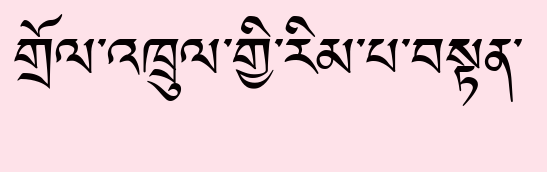གྲོལ་འཁྲུལ་གྱི་རིམ་པ་བསྟན་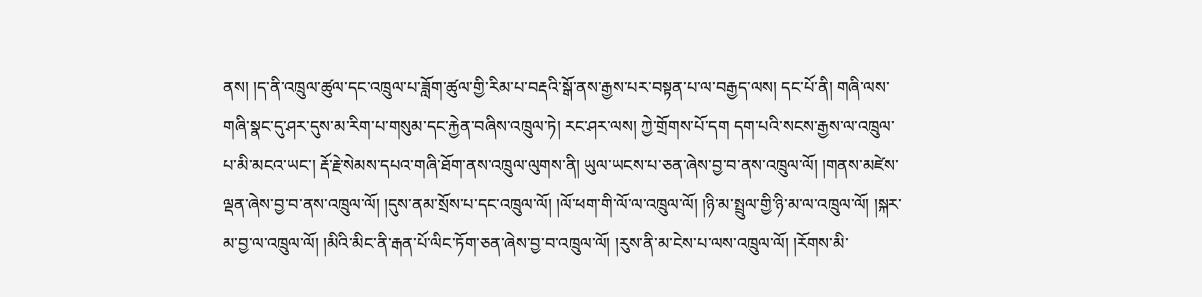ནས། །ད་ནི་འཁྲུལ་ཚུལ་དང་འཁྲུལ་པ་ཟློག་ཚུལ་གྱི་རིམ་པ་བརྡའི་སྒོ་ནས་རྒྱས་པར་བསྟན་པ་ལ་བརྒྱད་ལས། དང་པོ་ནི། གཞི་ལས་གཞི་སྣང་དུ་ཤར་དུས་མ་རིག་པ་གསུམ་དང་རྐྱེན་བཞིས་འཁྲུལ་ཏེ། རང་ཤར་ལས། ཀྱེ་གྲོགས་པོ་དག དག་པའི་སངས་རྒྱས་ལ་འཁྲུལ་པ་མི་མངའ་ཡང་། རྡོ་རྗེ་སེམས་དཔའ་གཞི་ཐོག་ནས་འཁྲུལ་ལུགས་ནི། ཡུལ་ཡངས་པ་ཅན་ཞེས་བྱ་བ་ནས་འཁྲུལ་ལོ། །གནས་མཛེས་ལྡན་ཞེས་བྱ་བ་ནས་འཁྲུལ་ལོ། །དུས་ནམ་སྲོས་པ་དང་འཁྲུལ་ལོ། །ལོ་ཕག་གི་ལོ་ལ་འཁྲུལ་ལོ། །ཉི་མ་སྤྲུལ་གྱི་ཉི་མ་ལ་འཁྲུལ་ལོ། །སྐར་མ་བྱ་ལ་འཁྲུལ་ལོ། །མིའི་མིང་ནི་རྒན་པོ་ལིང་ཏོག་ཅན་ཞེས་བྱ་བ་འཁྲུལ་ལོ། །རུས་ནི་མ་ངེས་པ་ལས་འཁྲུལ་ལོ། །རོགས་མི་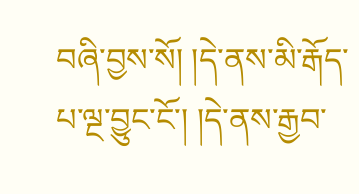བཞི་བྱས་སོ། །དེ་ནས་མི་རྒོད་པ་ལྔ་བྱུང་ངོ་། །དེ་ནས་རྒྱབ་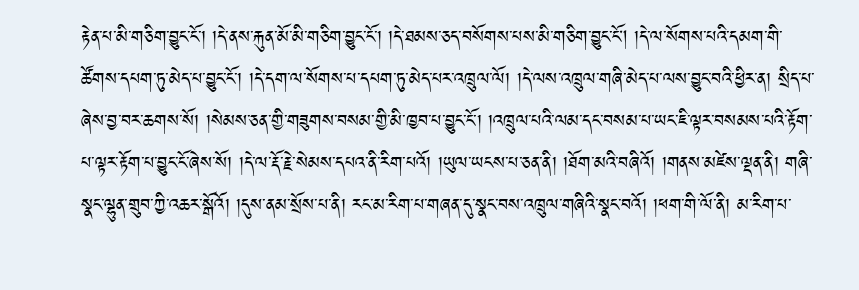རྟེན་པ་མི་གཅིག་བྱུང་ངོ་། །དེ་ནས་རྐུན་མོ་མི་གཅིག་བྱུང་ངོ་། །དེ་ཐམས་ཅད་བསོགས་པས་མི་གཅིག་བྱུང་ངོ། །དེ་ལ་སོགས་པའི་དམག་གི་ཚོགས་དཔག་ཏུ་མེད་པ་བྱུང་ངོ་། །དེ་དག་ལ་སོགས་པ་དཔག་ཏུ་མེད་པར་འཁྲུལ་ལོ། །དེ་ལས་འཁྲུལ་གཞི་མེད་པ་ལས་བྱུང་བའི་ཕྱིར་ན། སྲིད་པ་ཞེས་བྱ་བར་ཆགས་སོ། །སེམས་ཅན་གྱི་གཟུགས་བསམ་གྱི་མི་ཁྱབ་པ་བྱུང་ངོ་། །འཁྲུལ་པའི་ལམ་དང་བསམ་པ་ཡང་ཇི་ལྟར་བསམས་པའི་རྟོག་པ་ལྟར་རྟོག་པ་བྱུང་ངོ་ཞེས་སོ། །དེ་ལ་རྡོ་རྗེ་སེམས་དཔའ་ནི་རིག་པའོ། །ཡུལ་ཡངས་པ་ཅན་ནི། །ཐོག་མའི་བཞིའོ། །གནས་མཛེས་ལྡན་ནི། གཞི་སྣང་ལྷུན་གྲུབ་ཀྱི་འཆར་སྒོའོ། །དུས་ནམ་སྲོས་པ་ནི། རང་མ་རིག་པ་གཞན་དུ་སྣང་བས་འཁྲུལ་གཞིའི་སྣང་བའོ། །ཕག་གི་ལོ་ནི། མ་རིག་པ་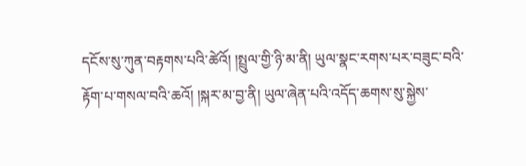དངོས་སུ་ཀུན་བརྟགས་པའི་ཚེའོ། །སྤྲུལ་གྱི་ཉི་མ་ནི། ཡུལ་སྣང་རགས་པར་བཟུང་བའི་རྟོག་པ་གསལ་བའི་ཆའོ། །སྐར་མ་བྱ་ནི། ཡུལ་ཞེན་པའི་འདོད་ཆགས་སུ་སྐྱེས་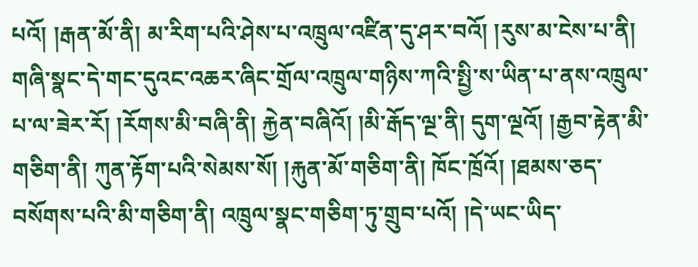པའོ། །རྒན་མོ་ནི། མ་རིག་པའི་ཤེས་པ་འཁྲུལ་འཛིན་དུ་ཤར་བའོ། །རུས་མ་ངེས་པ་ནི། གཞི་སྣང་དེ་གང་དུའང་འཆར་ཞིང་གྲོལ་འཁྲུལ་གཉིས་ཀའི་སྤྱི་ས་ཡིན་པ་ནས་འཁྲུལ་པ་ལ་ཟེར་རོ། །རོགས་མི་བཞི་ནི། རྐྱེན་བཞིའོ། །མི་རྒོད་ལྔ་ནི། དུག་ལྔའོ། །རྒྱབ་རྟེན་མི་གཅིག་ནི། ཀུན་རྟོག་པའི་སེམས་སོ། །རྐུན་མོ་གཅིག་ནི། ཁོང་ཁྲོའོ། །ཐམས་ཅད་བསོགས་པའི་མི་གཅིག་ནི། འཁྲུལ་སྣང་གཅིག་ཏུ་གྲུབ་པའོ། །དེ་ཡང་ཡིད་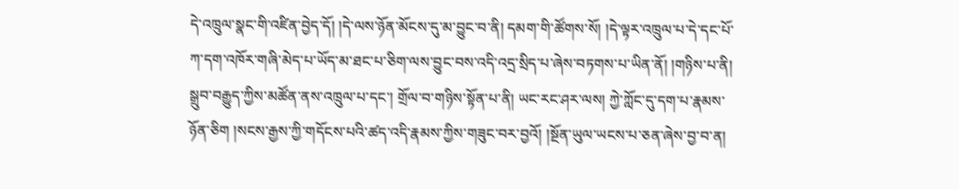དེ་འཁྲུལ་སྣང་གི་འཛིན་བྱེད་དོ། །དེ་ལས་ཉོན་མོངས་དུ་མ་བྱུང་བ་ནི། དམག་གི་ཚོགས་སོ། །དེ་ལྟར་འཁྲུལ་པ་དེ་དང་པོ་ཀ་དག་འཁོར་གཞི་མེད་པ་ཡོད་མ་ཐང་པ་ཅིག་ལས་བྱུང་བས་འདི་འདྲ་སྲིད་པ་ཞེས་བཏགས་པ་ཡིན་ནོ། །གཉིས་པ་ནི། སྒྲུབ་བརྒྱུད་ཀྱིས་མཚོན་ནས་འཁྲུལ་པ་དང་། གྲོལ་བ་གཉིས་སྟོན་པ་ནི། ཡང་རང་ཤར་ལས། ཀྱེ་ཀློང་དུ་དག་པ་རྣམས་ཉོན་ཅིག །སངས་རྒྱས་ཀྱི་གདོངས་པའི་ཚད་འདི་རྣམས་ཀྱིས་གཟུང་བར་བྱའོ། །སྔོན་ཡུལ་ཡངས་པ་ཅན་ཞེས་བྱ་བ་ན།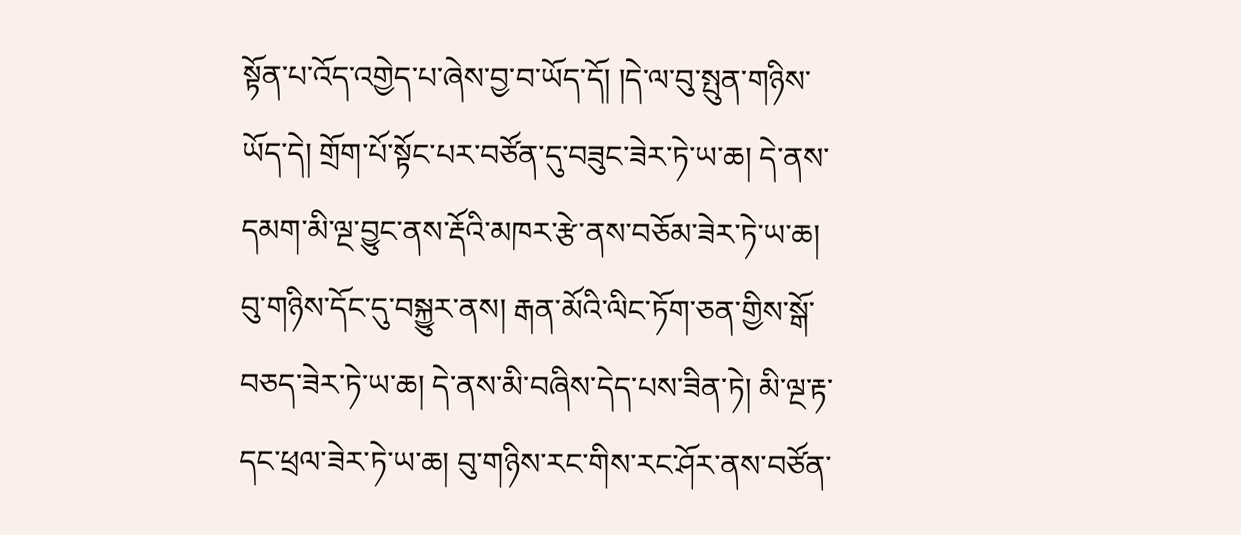སྟོན་པ་འོད་འགྱེད་པ་ཞེས་བྱ་བ་ཡོད་དོ། །དེ་ལ་བུ་སྤུན་གཉིས་ཡོད་དེ། གྲོག་པོ་སྟོང་པར་བཙོན་དུ་བཟུང་ཟེར་ཏེ་ཡ་ཆ། དེ་ནས་དམག་མི་ལྔ་བྱུང་ནས་རྡོའི་མཁར་རྩེ་ནས་བཅོམ་ཟེར་ཏེ་ཡ་ཆ། བུ་གཉིས་དོང་དུ་བསྐྱུར་ནས། རྒན་མོའི་ལིང་ཏོག་ཅན་གྱིས་སྒོ་བཅད་ཟེར་ཏེ་ཡ་ཆ། དེ་ནས་མི་བཞིས་དེད་པས་ཟིན་ཏེ། མི་ལྔ་རྟ་དང་ཕྲལ་ཟེར་ཏེ་ཡ་ཆ། བུ་གཉིས་རང་གིས་རང་ཤོར་ནས་བཙོན་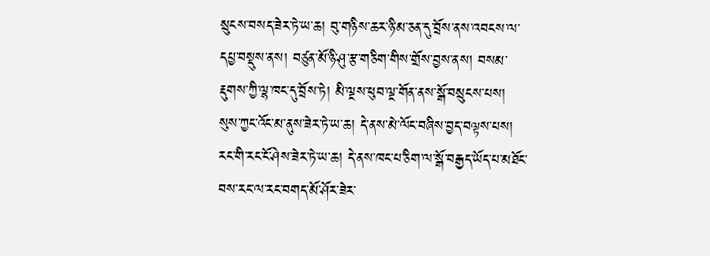སྲུངས་བསད་ཟེར་ཏེ་ཡ་ཆ། བུ་གཉིས་ཆར་ཉི་མ་ཅན་དུ་བྲོས་ནས་འབངས་ལ་དཔྱ་བསྡུས་ནས། བཙུན་མོ་ཉི་ཤུ་རྩ་གཅིག་གིས་གྲོས་བྱས་ནས། བསམ་རྡུགས་ཀྱི་ལྷ་ཁང་དུ་བྲོས་ཏེ། མི་ལྔས་ཕུབ་ལྔ་གོན་ནས་སྒོ་བསྲུངས་པས། སུས་ཀྱང་འོང་མ་ནུས་ཟེར་ཏེ་ཡ་ཆ། དེ་ནས་མེ་ལོང་བཞིས་བྱད་བལྟས་པས། རང་གི་རང་ངོ་ཤེས་ཟེར་ཏེ་ཡ་ཆ། དེ་ནས་ཁང་པ་ཅིག་ལ་སྒོ་བརྒྱད་ཡོད་པ་མཐོང་བས་རང་ལ་རང་བགད་མོ་ཤོར་ཟེར་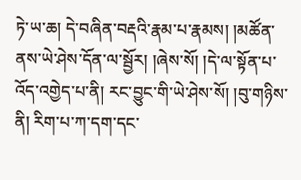ཏེ་ཡ་ཆ། དེ་བཞིན་བརྡའི་རྣམ་པ་རྣམས། །མཚོན་ནས་ཡེ་ཤེས་དོན་ལ་སྦྱོར། །ཞེས་སོ། །དེ་ལ་སྟོན་པ་འོད་འགྱེད་པ་ནི། རང་བྱུང་གི་ཡེ་ཤེས་སོ། །བུ་གཉིས་ནི། རིག་པ་ཀ་དག་དང་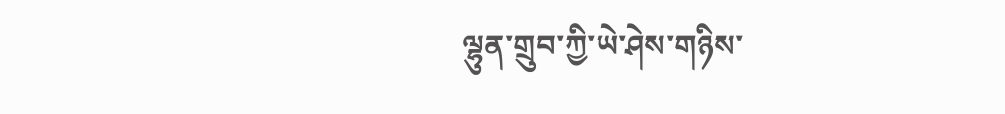ལྷུན་གྲུབ་ཀྱི་ཡེ་ཤེས་གཉིས་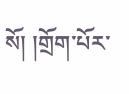སོ། །གྲོག་པོར་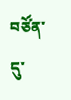བཙོན་དུ་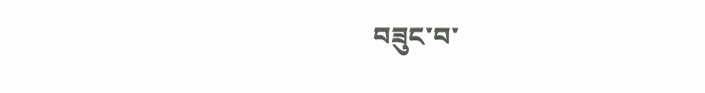བཟུང་བ་